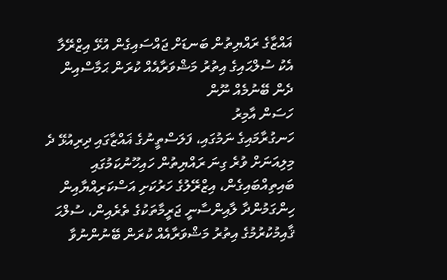ޣައްޒާގެ ރައްޔިތުން ބަނޑަށް ޖައްސައިގެން އުޅޭ އިޒްރޭލާ އެކު ސުލްޙައިގެ އިތުރު މަޝްވަރާއެއް ކުރަން ޙަމާސްއިން ދެން ބޭނުމެއް ނޫން
ހަސަން އާމިރު
ހަނގުރާމައިގެ ނަމުގައި، ފަލަސްތީނުގެ ޣައްޒާގައި ދިރިއުޅޭ ދެ މިލިއަނަށް ވުރެ ގިނަ ރައްޔިތުން ހައިހޫނުކަމުގައި ބައިތިއްބައިގެން، އިޒްރޭލުގެ ހަރުކަށި އަސްކަރިއްޔާއިން ހިންގަމުންދާ ލާއިންސާނީ ޖަރީމާތަކުގެ ތެރެއިން، ސުލްޙަ ޤާއިމުކުރުމުގެ އިތުރު މަޝްވަރާއެއް ކުރަން ބޭނުންނުވާ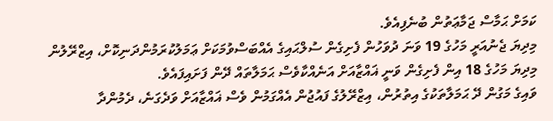ކަމަށް ޙަމާސް ޖަމާޢަތުން ބުނެފިއެވެ.
މިދިޔަ ޖެނުއަރީ މަހުގެ 19 ވަނަ ދުވަހުން ފެށިގެން ސުލްޙައިގެ އެއްބަސްވުމަކަށް ޢަމަލުކުރަމުންދަނިކޮށް، އިޒްރޭލުން މިދިޔަ މަހުގެ 18 އިން ފެށިގެން ވަނީ ޣައްޒާއަށް އަނެއްކާވެސް ޙަމަލާތައް ދޭން ފަށައިފައެވެ.
ވައިގެ މަގުން ދޭ ޙަމަލާތަކުގެ އިތުރުން، އިޒްރޭލުގެ ފައުޖުން އެއްގަމުން ވެސް ޣައްޒާއަށް ވަދެގަނެ، ދެމުންދާ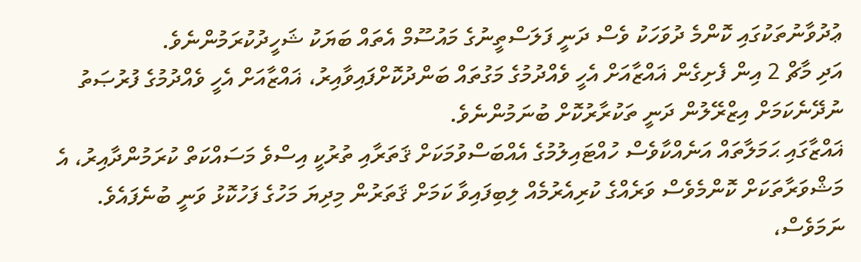ޢުދުވާނުތަކުގައި ކޮންމެ ދުވަހަކު ވެސް ދަނީ ފަލަސްތީނުގެ މައުސޫމް އެތައް ބަޔަކު ޝަހީދުކުރަމުންނެވެ.
އަދި މާޗް 2 އިން ފެށިގެން ޣައްޒާއަށް އެހީ ވެއްދުމުގެ މަގުތައް ބަންދުކޮށްފައިވާއިރު، ޣައްޒާއަށް އެހީ ވެއްދުމުގެ ފުރުޞަތު ނުދޭނެކަމަށް އިޒްރޭލުން ދަނީ ތަކުރާރުކޮށް ބުނަމުންނެވެ.
ޣައްޒާގައި ޙަމަލާތައް އަނެއްކާވެސް ހުއްޓައިލުމުގެ އެއްބަސްވުމަކަށް ޤަތަރާއި ތުރުކީ އިސްވެ މަސައްކަތް ކުރަމުންދާއިރު، އެ މަޝްވަރާތަކަށް ކޮންމެވެސް ވަރެއްގެ ކުރިއެރުމެއް ލިބިފައިވާ ކަމަށް ޤަތަރުން މިދިޔަ މަހުގެ ފަހުކޮޅު ވަނީ ބުނެފައެވެ.
ނަމަވެސް،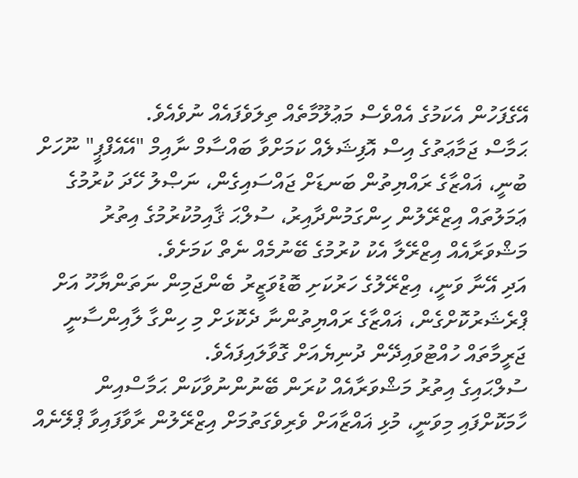އޭގެފަހުން އެކަމުގެ އެއްވެސް މަޢުލޫމާތެއް ތިލަވެފައެއް ނުވެއެވެ.
ޙަމާސް ޖަމާޢަތުގެ އިސް އޮފިޝަލެއް ކަމަށްވާ ބައްސާމް ނާއިމް "އޭއެފްޕީ" ނޫހަށް ބުނީ، ޣައްޒާގެ ރައްޔިތުން ބަނޑަށް ޖައްސައިގެން، ނަޞްލު ހޭދަ ކުރުމުގެ ޢަމަލުތައް އިޒްރޭލުން ހިންގަމުންދާއިރު، ސުލްޙަ ޤާއިމުކުރުމުގެ އިތުރު މަޝްވަރާއެއް އިޒްރޭލާ އެކު ކުރުމުގެ ބޭނުމެއް ނެތް ކަމަށެވެ.
އަދި އޭނާ ވަނީ، އިޒްރޭލުގެ ހަރުކަށި ބޮޑުވަޒީރު ބެންޖަމިން ނަތަންޔާހޫ އަށް ޕްރެޝަރުކޮށްގެން، ޣައްޒާގެ ރައްޔިތުންނާ ދެކޮޅަށް މި ހިންގާ ލާއިންސާނީ ޖަރީމާތައް ހުއްޓުވައިދޭން ދުނިޔެއަށް ގޮވާލައިފައެވެ.
ސުލްޙައިގެ އިތުރު މަޝްވަރާއެއް ކުރަން ބޭނުންނުވާކަން ޙަމާސްއިން ހާމަކޮށްފައި މިވަނީ، މުޅި ޣައްޒާއަށް ވެރިވެގަތުމަށް އިޒްރޭލުން ރާވާފައިވާ ޕްލޭނެއް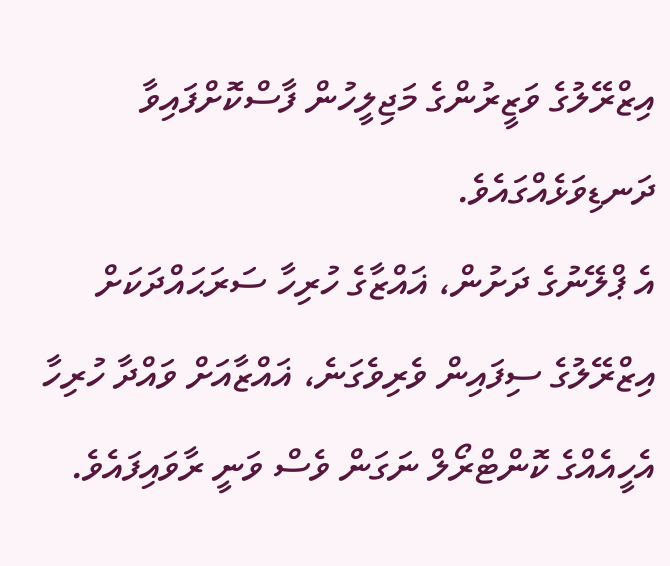އިޒްރޭލުގެ ވަޒީރުންގެ މަޖިލީހުން ފާސްކޮށްފައިވާ ދަނޑިވަޅެއްގައެވެ.
އެ ޕްލޭނުގެ ދަށުން، ޣައްޒާގެ ހުރިހާ ސަރަޙައްދަކަށް އިޒްރޭލުގެ ސިފައިން ވެރިވެގަނެ، ޣައްޒާއަށް ވައްދާ ހުރިހާ އެހީއެއްގެ ކޮންޓްރޯލް ނަގަން ވެސް ވަނީ ރާވައިފައެވެ.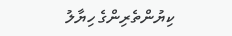ކިޔުންތެރިންގެ ހިޔާލު